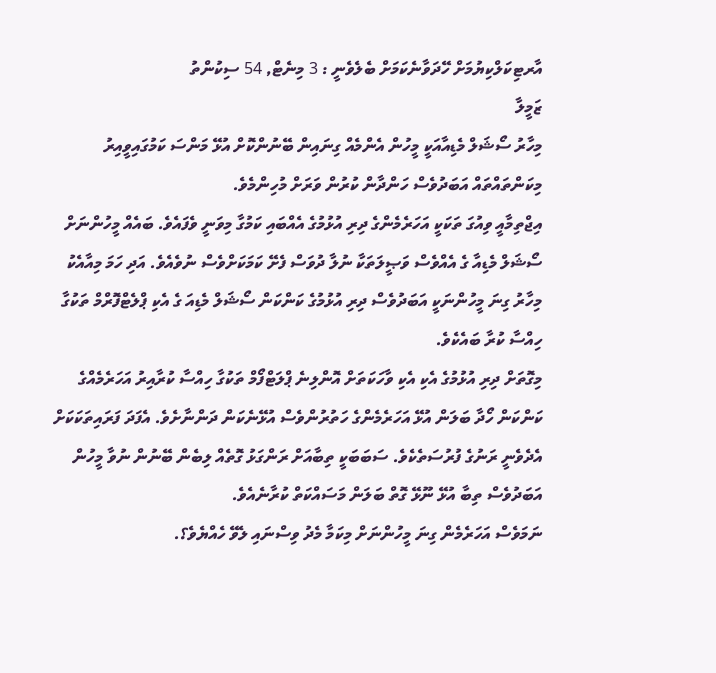އާރޓިކަލްކިޔުމަށް ހޭދަވާނެކަމަށް ބެލެވެނީ : 3 މިނެޓް, 54 ސިކުންތު
ޒަމީލާ
މިހާރު ސޯޝަލް މެޑިއާއަކީ މީހުން އެންމެއް ގިނައިން ބޭނުންކޮށް އުޅޭ މަންސަ ކަމުގައިވީއިރު މިކަންތައްތައް އަބަދުވެސް ހަންދާން ކުރުން ވަރަށް މުހިންމެވެ.
އިޖްތިމާއީ ވިއުގަ ތަކަކީ އަހަރެމެންގެ ދިރި އުޅުމުގެ އެއްބައި ކަމުގާ މިވަނީ ވެފައެވެ. ބައެއް މީހުންނަށް ސޯޝަލް މެޑިއާ ގެ އެއްވެސް ވަޞީލަތަކާ ނުލާ ދުވަސް ފެށޭ ކަމަކަށްވެސް ނުވެއެވެ. އަދި ހަމަ މިއާއެކު މިހާރު ގިނަ މީހުންނަކީ އަބަދުވެސް ދިރި އުޅުމުގެ ކަންކަން ސޯޝަލް މެޑިއަ ގެ އެކި ޕްލެޓްފޮރްމް ތަކުގާ ހިއްސާ ކުރާ ބައެކެވެ.
މިގޮތަށް ދިރި އުޅުމުގެ އެކި އެކި ވާހަކަތަށް އޮންލިނެ ޕްލަޓްފޯމް ތަކުގާ ހިއްސާ ކުރާއިރު އަހަރެމެއްގެ ކަންކަން ހޯދާ ބަލަން އުޅޭ އަހަރެމެންގެ ހަތުރުންވެސް އުޅޭނެކަން ދަންނާށެވެ. އެފަދަ ފަރައިތަކަކަށް އެދެވެނީ ރަނުގެ ފުރުސަތެކެވެ. ސަބަބަކީ ތިބާއަށް ރަންގަޅު ގޮތެއް ލިބެން ބޭނުން ނުވާ މީހުން އަބަދުވެސް ތިބާ އުޅޭ ނޫޅޭ ގޮތް ބަލަން މަސައްކަތް ކުރާނެއެވެ.
ނަމަވެސް އަހަރެމެން ގިނަ މީހުންނަށް މިކަމާ މެދު ވިސްނައި ލެވޭ ހެއްޔެވެ؟.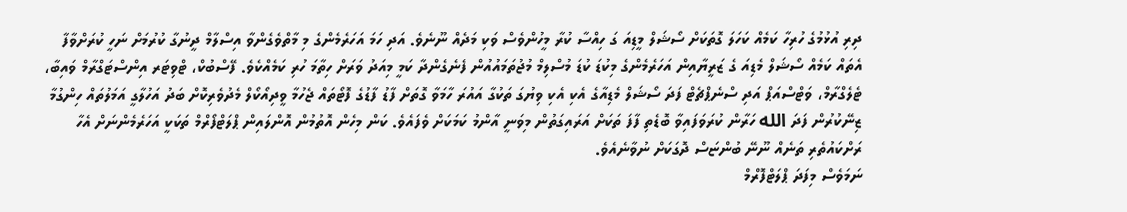ދިރި އުޅުމުގެ ހުރިހާ ކަމެއް ކަހަލަ ގޮތަކަށް ސޯޝަލް މީޑިއަ ގަ ހިއްސާ ކުރާ މީހުންވެސް ވަކި މަދެއް ނޫނެވެ. އަދި ހަމަ އަހަރެމެންގެ މި މާތްވެގެންވާ އިސްލާމް ދީނުގާ ކުރުމަށް ނަހީ ކުރަށްވާފާ އެތައް ކަމެއް ސޯޝަލް މެޑިއަ ގެ ޒަރީޔާއިން އަހަރެމެންގެ މިކުޑަ ކުޑަ މުސްލިމް މުޖުތަމައުއުން ފެނެގެންދާ ކަމީ މިއަދު ވަރަށް ހިތާމަ ހުރި ކަމެއްކެވެ. ފޭސްބުކް، ޓްވިޓަރ އިންސްޓަގްރާމް ވައިބާ، ޓެލެގްރާމް، ވަޓްސްއަޕް އަދި ސްނެޕްޗެޓް ފަދަ ސޯޝަލް މެޑިއާގެ އެކި އެކި ވިޔުގަ ތަކުގާ އައުރަ ހާމަވާ ގޮތަށް ފާޑު ފާޑުގެ ފޮޓޯތައް ޖެހުމާ ވީދިއޯކޯލް މެދުވެރިކޮށް ބަދު އަހުލާގީ އަމަލުތައް ހިންގުމާ ޒިނޭކުރުން ފަދަ الله ހަރާން ކުރަވަފައިވާ ބޮޑެތި ފާފަ ތަކަށް އަރައިގަތުން މިވަނީ އާންމު ކަމަކަށް ވެފައެވެ. ކަން މިހެން އޮތުމުން އޮންލައިން ޕްލަޓްފޯރްމް ތަކަކީ އަހަރެމެންނަށް އެހާ ރަށްކައުތެރި ތަނެއް ނޫނޭ ބުންޏަސް ދޮގަކަށް ނުވާނެއެވެ.
ނަމަވެސް މިފަދަ ޕްލަޓްފޮރްމް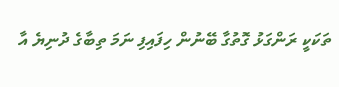ތަކަކީ ރަންގަޅު ގޮތުގާ ބޭނުން ހިފައިފި ނަމަ ތިބާގެ ދުނިޔެ އާ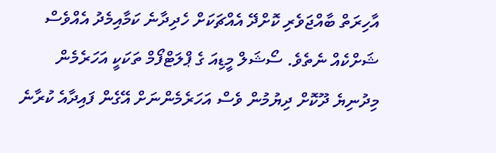އާހިރަތް ބާއްޖަވެރި ކޮށްދޭ އެއްޗަކަށް ހެދިދާނެ ކަމާއިމެދު އެއްވެސް ޝަށްކެއް ނެތެވެ. ސޯޝަލް މީޑިއަ ގެ ޕްލަޓްފޯމް ތަކަކީ އަހަރެމެން މިދުނިޔެ ދޫކޮށް ދިޔުމުން ވެސް އަހަރެމެންނަށް އޭގެން ފައިދާއެ ކުރާނެ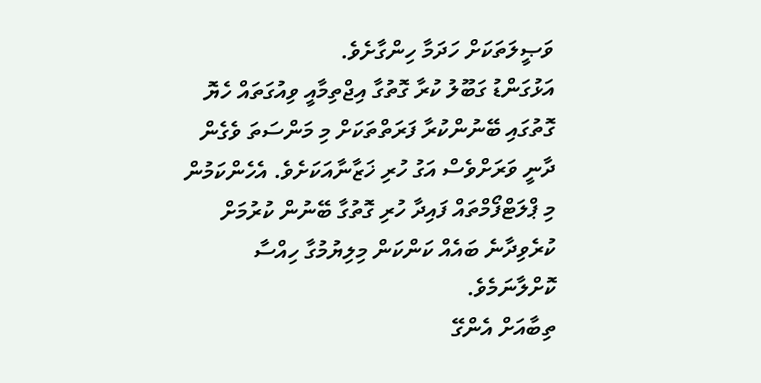ވަޞީލަތަކަށް ހަދަމާ ހިންގާށެވެ.
އަޅުގަންޑު ގަބޫލު ކުރާ ގޮތުގާ އިޖްތިމާއީ ވިއުގަތައް ހެޔޮ ގޮތުގައި ބޭނުންކުރާ ފަރަތްތަކަށް މި މަންސަތަ ވެގެން ދާނީ ވަރަށްވެސް އަގު ހުރި ޚަޒާނާއަކަށެވެ. އެހެންކަމުން މި ޕްލަޓްފޯމްތައް ފައިދާ ހުރި ގޮތުގާ ބޭނުން ކުރުމަށް ކުރެވިދާނެ ބައެއް ކަންކަން މިލިޔުމުގާ ހިއްސާ ކޮށްލާނަމެވެ.
ތިބާއަށް އެންގޭ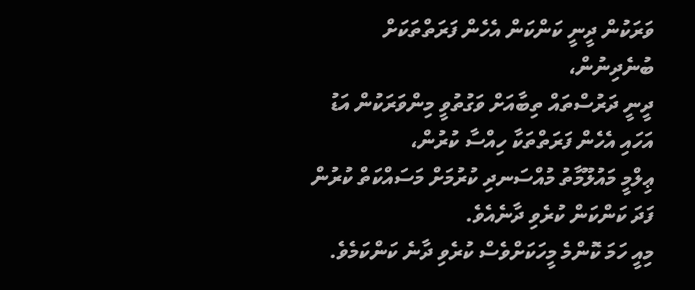ވަރަކުން ދީނީ ކަންކަން އެހެން ފަރަތްތަކަށް ބުނެދިނުން،
ދީނީ ދަރުސްތައް ތިބާއަށް ވަގުތުވީ މިންވަރަކުން އަޑު އަހައި އެހެން ފަރަތްތަކާ ހިއްސާ ކުރުން،
ޢިލްމީ މައުލޫމާތު މުއްސަނދި ކުރުމަށް މަސައްކަތް ކުރުން ފަދަ ކަންކަން ކުރެވި ދާނެއެވެ.
މިއީ ހަމަ ކޮންމެ މީހަކަށްވެސް ކުރެވި ދާނެ ކަންކަމެވެ.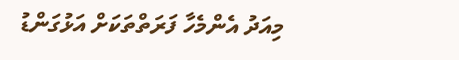މިއަދު އެންމެހާ ފަރަތްތަކަށް އަޅުގަންޑު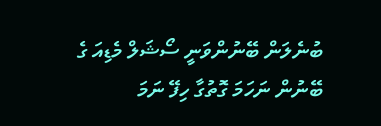ބުނެލަން ބޭނުންވަނީ ސޯޝަލް މެޑިއަ ގެ ބޭނުން ނަހަމަ ގޮތުގާ ހިފޭ ނަމަ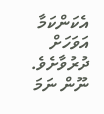އެކަންކަމާ އަވަހަށް ދުރުވާށެވެ. ނޫން ނަމަ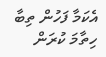އެކަމާ ފަހުން ތިބާ ހިތާމަ ކުރަން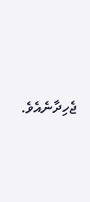ޖެހިދާނެއެވެ.